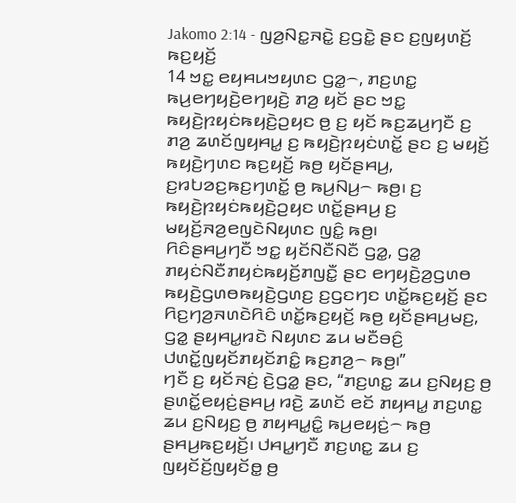Jakomo 2:14 - ꤜꤤ꤬ꤡꤢ꤭ꤏꤢꤧ꤭ ꤢ꤬ꤞꤢꤧ꤭ ꤔꤢ ꤢ꤬ꤜꤟꤛꤢꤩ꤬ ꤒꤢ꤬ꤟꤢꤩ꤬
14 ꤠꤢ꤭ ꤕꤟꤌꤣꤠꤟꤛꤢ ꤞꤤ꤭꤮, ꤊꤢ꤬ꤛꤢ꤭ ꤒꤣ꤬ꤕꤚꤟꤢꤧ꤬ꤕꤚꤟꤢꤧ꤬ ꤊꤤ꤬ ꤟꤢꤩ ꤔꤢ ꤠꤢ꤭ ꤒꤟꤢꤧ꤬ꤐꤟꤢꤦꤒꤟꤢꤧ꤬ꤑꤟꤢ ꤥ꤬ ꤢ꤬ ꤟꤢꤩ ꤒꤢ꤬ꤘꤣ꤬ꤚꤢꤪ ꤢ꤬ ꤊꤤ꤬ ꤘꤛꤢꤩꤜꤟꤌꤣ꤭ ꤢ꤬ ꤒꤟꤢꤧ꤬ꤐꤟꤢꤦꤛꤢꤩ꤭ ꤔꤢ ꤢ꤬ ꤗꤟꤢꤩ꤬ ꤒꤟꤢꤧ꤬ꤚꤛꤢ ꤒꤢ꤬ꤟꤢꤩ꤬ ꤒꤥ꤬ ꤟꤢꤩꤔꤌꤣ꤬, ꤢ꤬ꤙꤝꤤꤢ꤬ꤒꤢ꤬ꤚꤛꤢꤩ꤭ ꤥ꤬ ꤒꤣ꤬ꤡꤣ꤬꤮ ꤒꤥ꤬꤯ ꤢ꤬ ꤒꤟꤢꤧ꤬ꤐꤟꤢꤦꤒꤟꤢꤧ꤬ꤑꤟꤢ ꤛꤢꤩ꤭ꤔꤌꤣ꤬ ꤢ꤬ ꤗꤟꤢꤩ꤬ꤏꤤ꤬ꤕꤜꤢꤧꤡꤟꤛꤢ ꤜꤢꤨ꤭ ꤒꤥ꤬꤯
ꤖꤢꤨꤔꤌꤣ꤬ꤚꤢꤪ ꤠꤢ꤭ ꤟꤢꤩꤡꤢꤪꤡꤢꤪ ꤞꤤ꤭, ꤞꤤ꤭ ꤊꤟꤢꤦꤡꤢꤪꤊꤟꤢꤦꤒꤟꤢꤩ꤬ꤊꤜꤢꤪ꤭ ꤔꤢ ꤕꤚꤟꤢꤧ꤬ꤤ꤬ꤞꤛꤥ ꤒꤟꤢꤧ꤬ꤞꤛꤥꤒꤟꤢꤧ꤬ꤞꤛꤢ꤬ ꤢ꤬ꤞꤢꤚꤢ ꤛꤢꤩ꤭ꤒꤢ꤬ꤟꤢꤩ꤬ ꤔꤢ ꤖꤢ꤬ꤚꤤ꤬ꤏꤛꤢꤧꤖꤢꤨ ꤛꤢꤩ꤭ꤒꤢ꤬ꤟꤢꤩ꤬ ꤒꤥ꤬ ꤟꤢꤩꤔꤌꤣ꤬ꤗꤢ꤬, ꤞꤤ꤭ ꤔꤟꤌꤣ꤭ꤙꤢꤧ ꤡꤟꤛꤢ ꤘꤣ ꤗꤢꤪꤋꤢꤨ꤬ ꤓꤛꤢꤩ꤭ꤜꤟꤢꤩꤊꤟꤢꤩꤊꤢꤨ꤭ ꤒꤢ꤬ꤊꤤ꤬꤮ ꤒꤥ꤬꤯”
ꤚꤢꤪ ꤢ꤬ ꤟꤢꤩꤏꤢꤦ꤬ ꤢꤧ꤬ꤞꤤ꤭ ꤔꤢ, “ꤊꤢ꤬ꤛꤢ꤭ ꤘꤣ ꤢ꤬ꤡꤟꤢ꤬ ꤥ꤬ ꤔꤛꤢꤩ꤭ꤕꤟꤢꤦ꤬ꤔꤌꤣ꤬ ꤙꤢꤧ꤬ ꤘꤛꤢꤩ ꤕꤢꤩ ꤊꤟꤌꤣ꤭ ꤊꤢ꤬ꤛꤢ꤭ ꤘꤣ ꤢ꤬ꤡꤟꤢ꤬ ꤥ꤬ ꤊꤟꤌꤣ꤭ꤢꤨ꤭ ꤒꤣ꤬ꤕꤟꤢꤦ꤬꤮ ꤒꤥ꤬ ꤔꤌꤣ꤬ꤒꤢ꤬ꤟꤢꤩ꤬꤯ ꤓꤌꤣ꤭ꤚꤢꤪ ꤊꤢ꤬ꤛꤢ꤭ ꤘꤣ ꤢ꤬ ꤜꤟꤢꤩꤢꤩ꤬ꤜꤟꤢꤩꤥ꤭ ꤥ꤬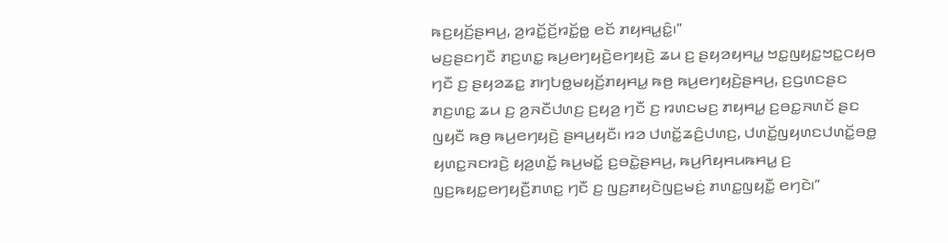ꤒꤢ꤬ꤟꤢꤩ꤬ꤔꤌꤣ꤬, ꤤ꤬ꤙꤢꤩ꤭ꤢꤩ꤬ꤙꤢꤩ꤭ꤥ꤭ ꤕꤢꤩ ꤊꤟꤌꤣ꤭ꤢꤨ꤭꤯”
ꤗꤢ꤬ꤔꤢꤚꤢꤪ ꤊꤢ꤬ꤛꤢ꤭ ꤒꤣ꤬ꤕꤚꤟꤢꤧ꤬ꤕꤚꤟꤢꤧ꤬ ꤘꤣ ꤢ꤬ ꤔꤟꤤꤟꤌꤣ꤭ ꤠꤢ꤭ꤜꤟꤢ꤭ꤠꤢ꤭ꤍꤟꤥ ꤚꤢꤪ ꤢ꤬ ꤔꤟꤤꤘꤢ꤭ ꤊꤚꤝꤥ꤭ꤗꤟꤢꤩ꤬ꤊꤟꤌꤣ꤭ ꤒꤥ꤬ ꤒꤣ꤬ꤕꤚꤟꤢꤧ꤬ꤔꤌꤣ꤬, ꤢ꤬ꤞꤛꤢꤔꤢ ꤊꤢ꤬ꤛꤢ꤭ ꤘꤣ ꤢ꤬ ꤤ꤬ꤏꤢꤪꤓꤛꤢ꤬ ꤢ꤬ꤟꤤ꤬ ꤚꤢꤪ ꤢ꤬ ꤙꤛꤢꤗꤢ꤬ ꤊꤟꤌꤣ꤭ ꤢ꤬ꤋꤢ꤭ꤏꤛꤢꤩ ꤔꤢ ꤜꤟꤢꤪ ꤒꤥ꤬ ꤒꤣ꤬ꤕꤚꤟꤢꤧ꤬ ꤔꤌꤣ꤬ꤟꤢꤪ꤯ ꤙꤤ ꤓꤛꤢꤩ꤭ꤘꤢꤨ꤬ꤓꤛꤢ꤬, ꤓꤛꤢꤩ꤭ꤜꤟꤛꤢꤓꤛꤢꤩ꤭ꤋꤥ꤭ ꤟꤛꤢ꤭ꤏꤢꤙꤢꤧ꤬ ꤟꤤ꤬ꤛꤢꤩ꤭ ꤒꤣ꤬ꤗꤢꤩ꤭ ꤢ꤬ꤋꤢꤧ꤭ꤔꤌꤣ꤬, ꤒꤣ꤬ꤖꤟꤌꤣꤒꤌꤣ꤭ ꤢ꤬ ꤜꤢ꤬ꤒꤟꤢ꤭ꤕꤚꤟꤢꤪ꤬ꤊꤛꤢ꤭ ꤚꤢꤪ ꤢ꤬ ꤜꤢ꤬ꤊꤟꤢꤧꤜꤢ꤬ꤗꤢꤦ꤬ ꤊꤛꤢ꤭ꤜꤟꤢꤪ꤭ ꤕꤚꤢꤧ꤯”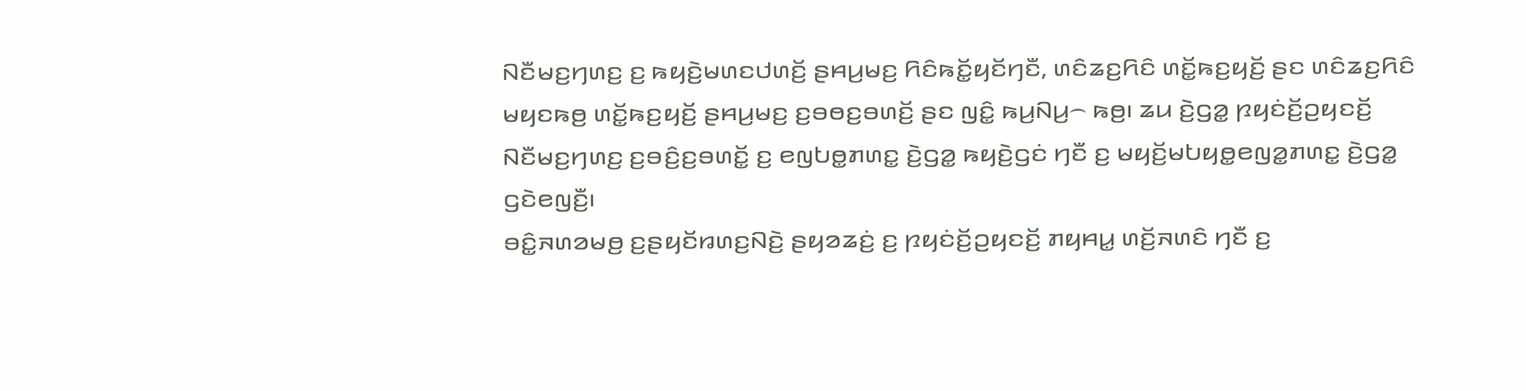ꤡꤢꤪꤗꤢ꤬ꤚꤛꤢ꤬ ꤢ꤬ ꤒꤟꤢꤧ꤬ꤗꤛꤢꤓꤛꤢꤩ꤬ ꤔꤌꤣ꤬ꤗꤢ꤬ ꤖꤢꤨꤒꤢꤩ꤭ꤟꤢꤩꤚꤢꤪ, ꤛꤢꤨꤘꤢ꤬ꤖꤢꤨ ꤛꤢꤩ꤭ꤒꤢ꤬ꤟꤢꤩ꤬ ꤔꤢ ꤛꤢꤨꤘꤢ꤬ꤖꤢꤨ ꤗꤟꤢꤒꤥ꤬ ꤛꤢꤩ꤭ꤒꤢ꤬ꤟꤢꤩ꤬ ꤔꤌꤣ꤬ꤗꤢ꤬ ꤢ꤬ꤋꤥꤢ꤬ꤋꤛꤢꤩ꤬ ꤔꤢ ꤜꤢꤨ꤭ ꤒꤣ꤬ꤡꤣ꤬꤮ ꤒꤥ꤬꤯ ꤘꤣ ꤢꤧ꤬ꤞꤤ꤭ ꤐꤟꤢꤦꤢꤩ꤬ꤑꤟꤢꤢꤩ꤬ ꤡꤢꤪꤗꤢ꤬ꤚꤛꤢ꤬ ꤢ꤬ꤋꤢꤨ꤬ꤢ꤬ꤋꤛꤢꤩ꤭ ꤢ꤬ ꤕꤜꤝꤥ꤭ꤊꤛꤢ꤭ ꤢꤧ꤬ꤞꤤ꤭ ꤒꤟꤢꤧ꤬ꤞꤢꤦ ꤚꤢꤪ ꤢ꤬ ꤗꤟꤢꤩ꤬ꤗꤝꤟꤥ꤭ꤕꤜꤤ꤭ꤊꤛꤢ꤭ ꤢꤧ꤬ꤞꤤ꤭ ꤞꤢꤧꤕꤜꤢꤪ꤬꤯
ꤋꤢꤨ꤭ꤏꤛꤤꤗꤥ꤬ ꤢ꤬ꤔꤟꤢꤩꤙꤛꤢ꤬ꤡꤢꤧ꤬ ꤔꤟꤤꤘꤢꤦ꤬ ꤢ꤬ ꤐꤟꤢꤦꤢꤩ꤬ꤑꤟꤢꤢꤩ꤬ ꤊꤟꤌꤣ꤭ ꤛꤢꤩ꤬ꤏꤛꤢꤨ ꤚꤢꤪ ꤢ꤬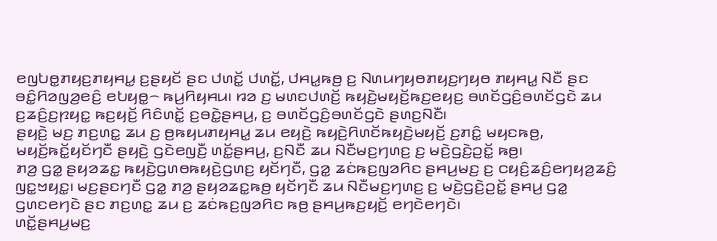ꤕꤜꤝꤥ꤭ꤊꤟꤢ꤬ꤊꤟꤌꤣ꤭ ꤢ꤬ꤔꤟꤢꤩ ꤔꤢ ꤓꤛꤢꤩ꤭ ꤓꤛꤢꤩ꤭, ꤓꤌꤣ꤭ꤒꤥ꤬ ꤢ꤬ ꤡꤛꤣꤚꤟꤥꤊꤟꤢ꤬ꤚꤟꤥ ꤊꤟꤌꤣ꤭ ꤡꤢꤪ ꤔꤢ ꤋꤢꤨ꤭ꤖꤤꤜꤤ꤬ꤕꤢꤨ꤬ ꤕꤝꤟꤥ꤭꤮ ꤒꤣ꤬ꤖꤟꤌꤣ꤯ ꤙꤤ ꤢ꤬ ꤗꤛꤢꤓꤛꤢꤩ꤬ ꤒꤟꤢꤧ꤬ꤗꤟꤢꤩ꤬ꤒꤢ꤬ꤕꤟꤢ꤬ ꤋꤛꤢꤩꤞꤢꤨ꤬ꤋꤛꤢꤩꤞꤢꤧ ꤘꤣ ꤢ꤬ꤘꤢꤨ꤬ꤢ꤬ꤐꤟꤢ꤭ ꤒꤢ꤬ꤟꤢꤩ꤬ ꤖꤢꤨꤛꤢꤩ꤭ ꤢ꤬ꤋꤢꤧ꤭ꤔꤌꤣ꤬, ꤢ꤬ ꤋꤛꤢꤩꤞꤢꤨ꤬ꤋꤛꤢꤩꤞꤢꤧ ꤔꤛꤢ꤬ꤡꤢꤪ꤯
ꤔꤟꤢꤧ꤬ ꤗꤢ꤬ ꤊꤢ꤬ꤛꤢ꤭ ꤘꤣ ꤢ꤬ ꤥ꤬ꤒꤟꤣꤊꤟꤌꤣ꤭ ꤘꤣ ꤕꤟꤢꤧ꤬ ꤒꤟꤢꤧ꤬ꤖꤛꤢꤩꤒꤟꤢꤧ꤬ꤗꤟꤢꤩ꤬ ꤢ꤬ꤊꤢꤨ꤭ ꤗꤟꤢꤒꤥ꤬, ꤗꤟꤢꤩ꤬ꤒꤢꤩ꤭ꤟꤢꤩꤚꤢꤪ ꤔꤟꤢꤧ꤬ ꤞꤢꤧꤕꤜꤢꤪ꤬ ꤛꤢꤩ꤭ꤔꤌꤣ꤬, ꤢ꤬ꤡꤢꤪ ꤘꤣ ꤡꤢꤪꤗꤢ꤬ꤚꤛꤢ꤬ ꤢ꤬ ꤗꤢꤧ꤬ꤞꤢꤧ꤬ꤑꤢꤩ꤭ ꤒꤥ꤬꤯
ꤊꤤ꤬ ꤞꤤ꤭ ꤔꤟꤤꤘꤢ꤭ ꤒꤟꤢꤧ꤬ꤞꤛꤥꤒꤟꤢꤧ꤬ꤞꤛꤢ꤬ ꤟꤢꤩꤚꤢꤪ, ꤞꤤ꤭ ꤘꤢꤦꤒꤢ꤬ꤜꤤꤖꤢ ꤔꤌꤣ꤬ꤗꤢ꤬ ꤢ꤬ ꤍꤟꤢꤨ꤬ꤘꤢꤨ꤬ꤕꤚꤟꤤ꤬ꤘꤢꤨ꤬ ꤜꤢ꤭ꤠꤟꤢ꤭꤯ ꤗꤢ꤬ꤔꤢꤚꤢꤪ ꤞꤤ꤭ ꤊꤤ꤬ ꤔꤟꤤꤘꤢ꤭ꤒꤥ꤬ ꤟꤢꤩꤚꤢꤪ ꤘꤣ ꤡꤢꤪꤗꤢ꤬ꤚꤛꤢ꤬ ꤢ꤬ ꤗꤢꤧ꤬ꤞꤢꤧ꤬ꤑꤢꤩ꤭ ꤔꤌꤣ꤬ ꤞꤤ꤭ ꤞꤛꤢꤕꤚꤢꤧ ꤔꤢ ꤊꤢ꤬ꤛꤢ꤭ ꤘꤣ ꤢ꤬ ꤘꤢꤦꤒꤢ꤬ꤜꤤꤖꤢ ꤒꤥ꤬ ꤔꤌꤣ꤬ꤒꤢ꤬ꤟꤢꤩ꤬ ꤕꤚꤢꤧꤕꤚꤢꤧ꤯
ꤛꤢꤩ꤭ꤔꤌꤣ꤬ꤗꤢ꤬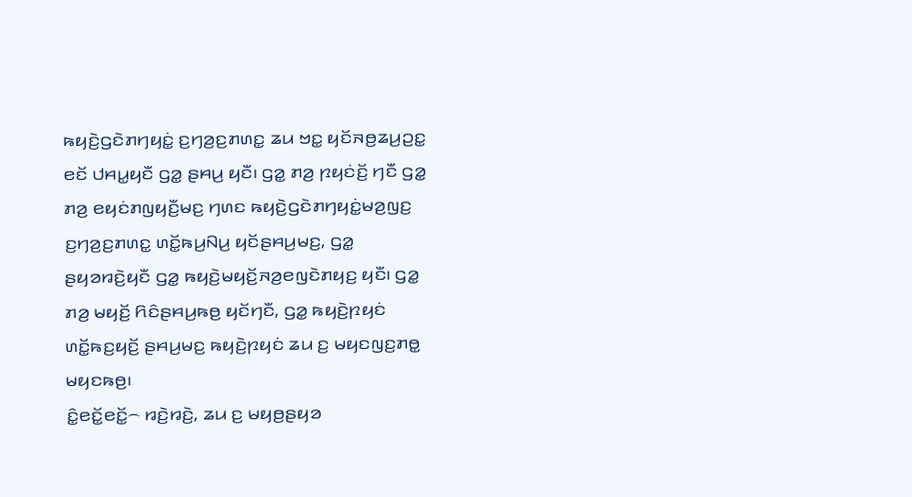ꤒꤟꤢꤧ꤬ꤞꤢꤧꤊꤚꤟꤢꤦ꤭ ꤢ꤬ꤚꤤ꤬ꤢ꤬ꤊꤛꤢ꤭ ꤘꤣ ꤠꤢ꤭ ꤟꤢꤩꤏꤥ꤬ꤘꤣ꤬ꤑꤢ꤭ ꤕꤢꤩ ꤓꤌꤣ꤭ꤟꤢꤪ ꤞꤤ꤭ ꤔꤌꤣ꤬ ꤟꤢꤪ꤯ ꤞꤤ꤭ ꤊꤤ꤬ ꤐꤟꤢꤦꤢꤩ꤬ ꤚꤢꤪ ꤞꤤ꤭ ꤊꤤ꤬ ꤕꤟꤢꤦꤊꤜꤟꤢꤪ꤬ꤗꤢ꤬ ꤚꤛꤢ ꤒꤟꤢꤧ꤬ꤞꤢꤧꤊꤚꤟꤢꤦ꤭ꤗꤤ꤬ꤜꤢ꤬ ꤢ꤬ꤚꤤ꤬ꤢ꤬ꤊꤛꤢ꤭ ꤛꤢꤩ꤭ꤒꤣ꤬ꤡꤣ꤬ ꤟꤢꤩꤔꤌꤣ꤬ꤗꤢ꤬, ꤞꤤ꤭ ꤔꤟꤤꤙꤢꤧ꤬ꤟꤢꤪ ꤞꤤ꤭ ꤒꤟꤢꤧ꤬ꤗꤟꤢꤩ꤬ꤏꤤ꤬ꤕꤜꤢꤧꤊꤟꤢ꤬ ꤟꤢꤪ꤯ ꤞꤤ꤭ ꤊꤤ꤬ ꤗꤟꤢꤩ꤬ ꤖꤢꤨꤔꤌꤣ꤬ꤒꤥ꤬ ꤟꤢꤩꤚꤢꤪ, ꤞꤤ꤭ ꤒꤟꤢꤧ꤬ꤐꤟꤢꤦ ꤛꤢꤩ꤭ꤒꤢ꤬ꤟꤢꤩ꤬ ꤔꤌꤣ꤬ꤗꤢ꤬ ꤒꤟꤢꤧ꤬ꤐꤟꤢꤦ ꤘꤣ ꤢ꤬ ꤗꤟꤢꤜꤢ꤬ꤊꤥ꤭ ꤗꤟꤢꤒꤥ꤬꤯
ꤢꤨ꤭ꤕꤢꤩ꤭ꤕꤢꤩ꤭꤮ ꤙꤢꤧ꤬ꤙꤢꤧ꤬, ꤘꤣ ꤢ꤬ ꤗꤟꤥ꤬ꤔꤟꤤ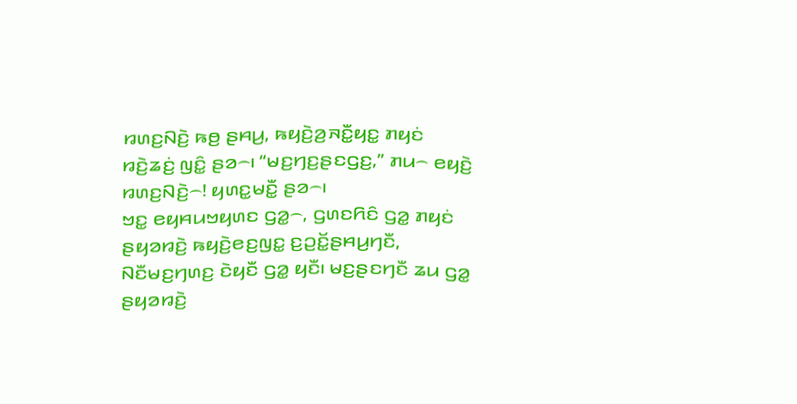ꤙꤛꤢ꤬ꤡꤢꤧ꤬ ꤒꤥ꤬ ꤔꤌꤣ꤬, ꤒꤟꤢꤧ꤬ꤤ꤬ꤏꤢꤪ꤭ꤟꤢ꤭ ꤊꤟꤢꤦ ꤙꤢꤧ꤬ꤘꤢꤦ꤬ ꤜꤢꤨ꤭ ꤔꤤ꤮꤯ “ꤗꤢ꤬ꤚꤢ꤬ꤔꤢꤞꤢ꤬,” ꤊꤣ꤮ ꤕꤟꤢꤧ꤬ ꤙꤛꤢ꤬ꤡꤢꤧ꤬꤮! ꤟꤛꤢ꤭ꤗꤢꤪ꤭ ꤔꤤ꤮꤯
ꤠꤢ꤭ ꤕꤟꤌꤣꤠꤟꤛꤢ ꤞꤤ꤭꤮, ꤞꤛꤢꤖꤢꤨ ꤞꤤ꤭ ꤊꤟꤢꤦ ꤔꤟꤤꤙꤢꤧ꤬ ꤒꤟꤢꤧ꤬ꤕꤢ꤬ꤜꤢ꤭ ꤢ꤬ꤑꤢꤩ꤭ꤔꤌꤣ꤬ꤚꤢꤪ, ꤡꤢꤪꤗꤢ꤬ꤚꤛꤢ꤬ ꤢꤧꤟꤢꤪ ꤞꤤ꤭ ꤟꤢꤪ꤯ ꤗꤢ꤬ꤔꤢꤚꤢꤪ ꤘꤣ ꤞꤤ꤭ ꤔꤟꤤꤙꤢꤧ꤬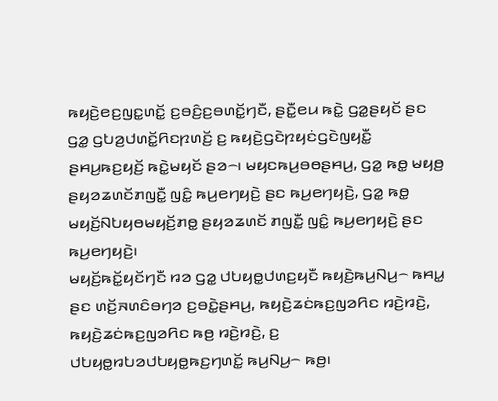ꤒꤟꤢꤧ꤬ꤕꤢ꤬ꤜꤢ꤭ꤛꤢꤩ꤭ ꤢ꤬ꤋꤢꤨ꤬ꤢ꤬ꤋꤛꤢꤩ꤭ꤚꤢꤪ, ꤔꤢꤪ꤭ꤕꤣ ꤒꤢꤧ꤭ ꤞꤤ꤭ꤔꤟꤢꤩ ꤔꤢ ꤞꤤ꤭ ꤞꤝꤤ꤬ꤓꤛꤢꤩ꤭ꤖꤢꤐꤛꤢꤩ꤬ ꤢ꤬ ꤒꤟꤢꤧ꤬ꤞꤢꤧꤐꤟꤢꤦꤞꤢꤧꤜꤟꤢꤪ꤭ ꤔꤌꤣ꤬ꤒꤢ꤬ꤟꤢꤩ꤬ ꤒꤢꤧ꤭ꤗꤟꤢꤩ ꤔꤤ꤮꤯ ꤗꤟꤢꤒꤣ꤬ꤋꤥꤔꤌꤣ꤬, ꤞꤤ꤭ ꤒꤥ꤭ ꤗꤟꤥ꤬ ꤔꤟꤤꤘꤛꤢꤩꤊꤜꤢꤪ꤭ ꤜꤢꤨ꤭ ꤒꤣ꤬ꤕꤚꤟꤢꤧ꤬ ꤔꤢ ꤒꤣ꤬ꤕꤚꤟꤢꤧ꤬, ꤞꤤ꤭ ꤒꤥ꤭ ꤗꤟꤢꤩ꤬ꤡꤝꤟꤥꤗꤟꤢꤩ꤬ꤊꤥ꤭ ꤔꤟꤤꤘꤛꤢꤩ ꤊꤜꤢꤪ꤭ ꤜꤢꤨ꤭ ꤒꤣ꤬ꤕꤚꤟꤢꤧ꤬ ꤔꤢ ꤒꤣ꤬ꤕꤚꤟꤢꤧ꤬꤯
ꤗꤟꤢꤩ꤬ꤒꤢꤩ꤭ꤟꤢꤩꤚꤢꤪ ꤙꤤ ꤞꤤ꤭ ꤓꤝꤟꤥ꤭ꤓꤛꤢ꤬ꤟꤢꤪ ꤒꤟꤢꤧ꤬ꤒꤣ꤬ꤡꤣ꤬꤮ ꤒꤌꤣ꤭ ꤔꤢ ꤛꤢꤩ꤬ꤏꤛꤢꤨꤋꤚꤤ ꤢ꤬ꤋꤢꤧ꤭ꤔꤌꤣ꤬, ꤒꤟꤢꤧ꤬ꤘꤢꤦꤒꤢ꤬ꤜꤤꤖꤢ ꤙꤢꤧ꤬ꤙꤢꤧ꤬, ꤒꤟꤢꤧ꤬ꤘꤢꤦꤒꤢ꤬ꤜꤤꤖꤢ ꤒꤥ꤬ ꤙꤢꤧ꤬ꤙꤢꤧ꤬, ꤢ꤬ ꤓꤝꤟꤥ꤭ꤙꤝꤤꤓꤝꤟꤥ꤭ꤒꤢ꤬ꤚꤛꤢꤩ꤭ ꤒꤣ꤬ꤡꤣ꤬꤮ ꤒꤥ꤬꤯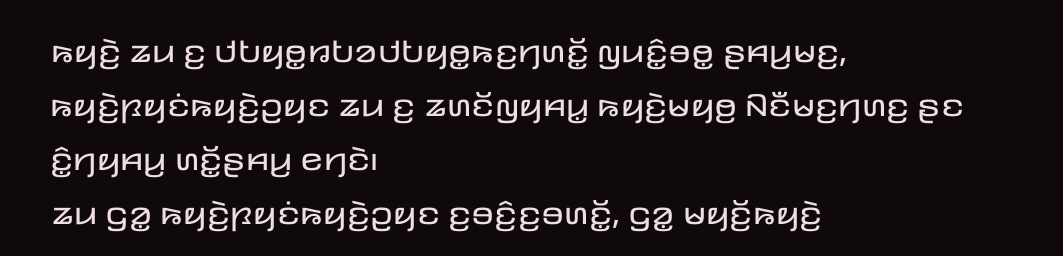ꤒꤟꤢꤧ꤬ ꤘꤣ ꤢ꤬ ꤓꤝꤟꤥ꤭ꤙꤝꤤꤓꤝꤟꤥ꤭ꤒꤢ꤬ꤚꤛꤢꤩ꤭ ꤜꤣꤢꤨ꤭ꤋꤥ꤭ ꤔꤌꤣ꤬ꤗꤢ꤬, ꤒꤟꤢꤧ꤬ꤐꤟꤢꤦꤒꤟꤢꤧ꤬ꤑꤟꤢ ꤘꤣ ꤢ꤬ ꤘꤛꤢꤩꤜꤟꤌꤣ꤭ ꤒꤟꤢꤧ꤬ꤗꤟꤥ꤬ ꤡꤢꤪꤗꤢ꤬ꤚꤛꤢ꤬ ꤔꤢ ꤢꤨ꤭ꤚꤟꤌꤣ꤬ ꤛꤢꤩ꤭ꤔꤌꤣ꤬ ꤕꤚꤢꤧ꤯
ꤘꤣ ꤞꤤ꤭ ꤒꤟꤢꤧ꤬ꤐꤟꤢꤦꤒꤟꤢꤧ꤬ꤑꤟꤢ ꤢ꤬ꤋꤢꤨ꤬ꤢ꤬ꤋꤛꤢꤩ꤭, ꤞꤤ꤭ ꤗꤟꤢꤩ꤬ꤒꤟꤢꤧ꤬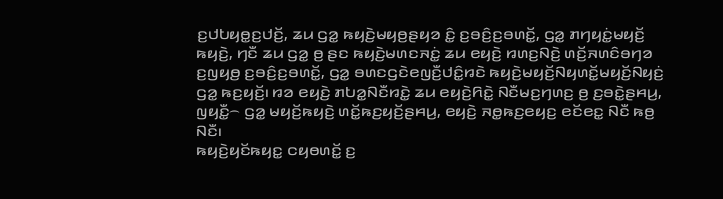ꤢ꤬ꤓꤝꤟꤥ꤭ꤢ꤬ꤓꤢꤩ꤬, ꤘꤣ ꤞꤤ꤭ ꤒꤟꤢꤧ꤬ꤗꤟꤥ꤬ꤔꤟꤤ ꤢꤨ꤭ ꤢ꤬ꤋꤢꤨ꤬ꤢ꤬ꤋꤛꤢꤩ꤭, ꤞꤤ꤭ ꤊꤚꤟꤢꤦ꤭ꤗꤟꤢꤩ꤬ ꤒꤟꤢꤧ꤬, ꤚꤢꤪ ꤘꤣ ꤞꤤ꤭ ꤥ꤬ ꤔꤢ ꤒꤟꤢꤧ꤬ꤗꤛꤢꤏꤢꤦ꤭ ꤘꤣ ꤕꤟꤢꤧ꤬ ꤙꤛꤢ꤬ꤡꤢꤧ꤬ ꤛꤢꤩ꤬ꤏꤛꤢꤨꤋꤚꤤ ꤢ꤬ꤜꤟꤥ꤬ ꤢ꤬ꤋꤢꤨ꤬ꤢ꤬ꤋꤛꤢꤩ꤭, ꤞꤤ꤭ ꤋꤛꤢꤞꤢꤧꤕꤜꤢꤪ꤬ꤓꤢꤨ꤭ꤙꤢꤧ ꤒꤟꤢꤧ꤬ꤗꤟꤢꤩ꤬ꤡꤟꤛꤢꤩ꤭ꤗꤟꤢꤩ꤬ꤡꤟꤢꤦ꤬ ꤞꤤ꤭ ꤒꤢ꤬ꤟꤢꤩ꤬꤯ ꤙꤤ ꤕꤟꤢꤧ꤬ ꤊꤝꤤ꤭ꤡꤢꤪꤙꤢꤧ꤭ ꤘꤣ ꤕꤟꤢꤧ꤬ꤖꤢꤧ꤭ ꤡꤢꤪꤗꤢ꤬ꤚꤛꤢ꤬ ꤥ꤬ ꤢ꤬ꤋꤢꤧ꤭ꤔꤌꤣ꤬, ꤜꤟꤢꤪ꤭꤮ ꤞꤤ꤭ ꤗꤟꤢꤩ꤬ꤒꤟꤢꤧ꤬ ꤛꤢꤩ꤭ꤒꤢ꤬ꤟꤢꤩ꤬ꤔꤌꤣ꤬, ꤕꤟꤢꤧ꤬ ꤏꤥ꤭ꤒꤢ꤬ꤕꤟꤢ꤬ ꤕꤢꤩꤕꤢ꤭ ꤡꤢꤪ ꤒꤥ꤬ ꤡꤢꤪ꤯
ꤒꤟꤢꤧ꤬ꤟꤢꤩꤒꤟꤢ꤭ ꤍꤟꤥꤛꤢꤩ꤭ ꤢ꤬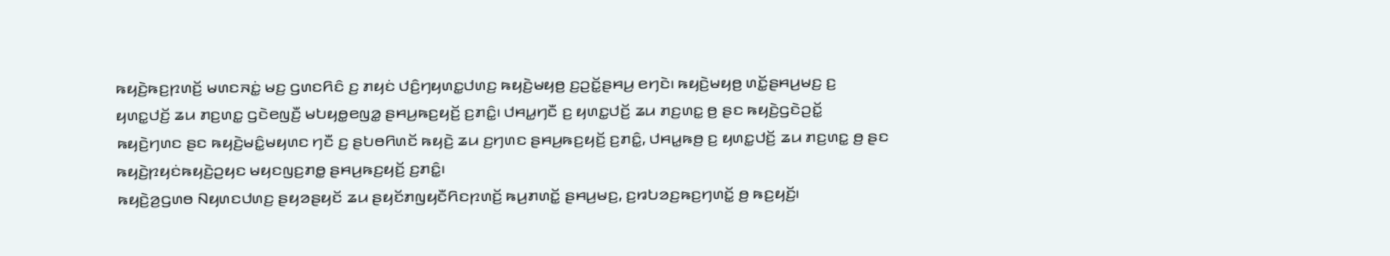ꤒꤟꤢꤧ꤬ꤒꤢ꤬ꤐꤛꤢꤩ꤬ ꤗꤛꤢꤏꤢꤦ꤭ ꤗꤢ꤬ ꤞꤛꤢꤖꤢꤨ ꤢ꤬ ꤊꤟꤢꤦ ꤓꤢꤨ꤬ꤚꤟꤛꤢ꤭ꤓꤛꤢ꤬ ꤒꤟꤢꤧ꤬ꤗꤟꤥ꤬ ꤢ꤬ꤑꤢꤩ꤭ꤔꤌꤣ꤬ ꤕꤚꤢꤧ꤯ ꤒꤟꤢꤧ꤬ꤗꤟꤥ꤬ ꤛꤢꤩ꤭ꤔꤌꤣ꤬ꤗꤢ꤬ ꤢ꤬ ꤟꤛꤢ꤭ꤓꤢꤩ꤬ ꤘꤣ ꤊꤢ꤬ꤛꤢ꤭ ꤞꤢꤧꤕꤜꤢꤪ꤬ ꤗꤝꤟꤥ꤭ꤕꤜꤤ꤭ ꤔꤌꤣ꤬ꤒꤢ꤬ꤟꤢꤩ꤬ ꤢ꤬ꤊꤢꤨ꤭꤯ ꤓꤌꤣ꤭ꤚꤢꤪ ꤢ꤬ ꤟꤛꤢ꤭ꤓꤢꤩ꤬ ꤘꤣ ꤊꤢ꤬ꤛꤢ꤭ ꤥ꤬ ꤔꤢ ꤒꤟꤢꤧ꤬ꤞꤢꤧꤑꤢꤩ꤭ ꤒꤟꤢꤧ꤬ꤚꤛꤢ ꤔꤢ ꤒꤟꤢꤧ꤬ꤗꤢꤨ꤭ꤗꤟꤛꤢ ꤚꤢꤪ ꤢ꤬ ꤔꤝꤥꤖꤛꤢꤩ ꤒꤟꤢꤧ꤬ ꤘꤣ ꤢ꤬ꤚꤛꤢ ꤔꤌꤣ꤬ꤒꤢ꤬ꤟꤢꤩ꤬ ꤢ꤬ꤊꤢꤨ꤭, ꤓꤌꤣ꤭ꤒꤥ꤬ ꤢ꤬ ꤟꤛꤢ꤭ꤓꤢꤩ꤬ ꤘꤣ ꤊꤢ꤬ꤛꤢ꤭ ꤥ꤬ ꤔꤢ ꤒꤟꤢꤧ꤬ꤐꤟꤢꤦꤒꤟꤢꤧ꤬ꤑꤟꤢ ꤗꤟꤢꤜꤢ꤬ꤊꤥ꤭ ꤔꤌꤣ꤬ꤒꤢ꤬ꤟꤢꤩ꤬ ꤢ꤬ꤊꤢꤨ꤭꤯
ꤒꤟꤢꤧ꤬ꤤ꤬ꤞꤛꤥ ꤡꤟꤛꤢꤓꤛꤢ꤬ ꤔꤟꤤꤔꤟꤢꤩ ꤘꤣ ꤔꤟꤢꤩꤊꤜꤟꤢꤪꤖꤢꤐꤛꤢꤩ꤬ ꤒꤣ꤬ꤊꤛꤢꤩ꤭ ꤔꤌꤣ꤬ꤗꤢ꤬, ꤢ꤬ꤙꤝꤤꤢ꤬ꤒꤢ꤬ꤚꤛꤢꤩ꤭ ꤥ꤬ ꤒꤢ꤬ꤟꤢꤩ꤬꤯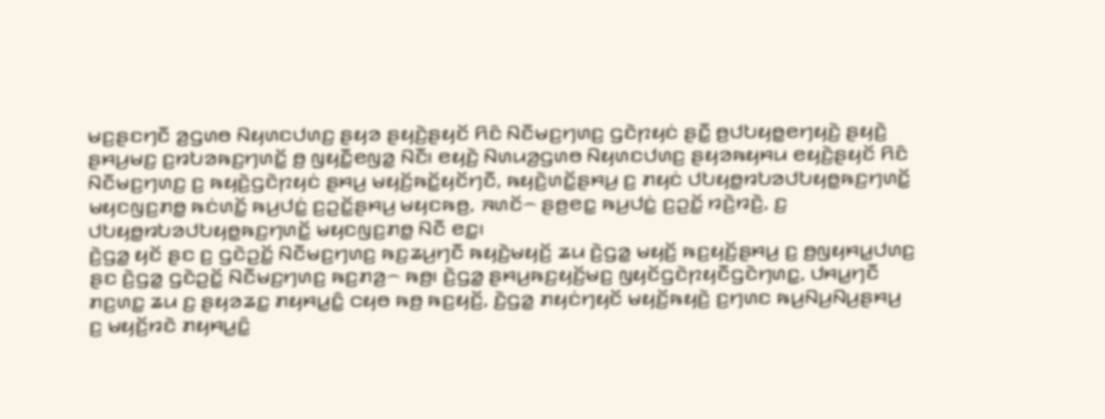ꤗꤢ꤬ꤔꤢꤚꤢꤪ ꤤ꤬ꤞꤛꤥ ꤡꤟꤛꤢꤓꤛꤢ꤬ ꤔꤟꤤ ꤔꤟꤢꤧ꤬ꤔꤟꤢꤩ ꤖꤢꤨ ꤡꤢꤪꤗꤢ꤬ꤚꤛꤢ꤬ ꤞꤢꤧꤐꤟꤢꤦ ꤔꤢꤪ꤭ ꤥ꤬ꤓꤝꤟꤥ꤭ꤕꤚꤟꤢꤧ꤬ ꤔꤟꤢꤧ꤬ ꤔꤌꤣ꤬ꤗꤢ꤬ ꤢ꤬ꤙꤝꤤꤒꤢ꤬ꤚꤛꤢꤩ꤭ ꤥ꤬ ꤜꤟꤢꤪ꤭ꤕꤜꤤ꤭ ꤡꤢꤪ꤯ ꤕꤟꤢꤧ꤬ ꤡꤛꤣꤤ꤬ꤞꤛꤥ ꤡꤟꤛꤢꤓꤛꤢ꤬ ꤔꤟꤤꤒꤟꤌꤣ ꤕꤟꤢꤧ꤬ꤔꤟꤢꤩ ꤖꤢꤨ ꤡꤢꤪꤗꤢ꤬ꤚꤛꤢ꤬ ꤢ꤬ ꤒꤟꤢꤧ꤬ꤞꤢꤧꤐꤟꤢꤦ ꤔꤌꤣ꤬ ꤗꤟꤢꤩ꤬ꤒꤢꤩ꤭ꤟꤢꤩꤚꤢꤪ, ꤒꤟꤢꤧ꤬ꤛꤢꤩ꤭ꤔꤌꤣ꤬ ꤢ꤬ ꤊꤟꤢꤦ ꤓꤝꤟꤥ꤭ꤙꤝꤤꤓꤝꤟꤥ꤭ꤒꤢ꤬ꤚꤛꤢꤩ꤭ ꤗꤟꤢꤜꤢ꤬ꤊꤥ꤭ ꤒꤢꤦꤛꤢꤩ꤭ ꤒꤣ꤬ꤓꤢꤦ꤭ ꤢ꤬ꤑꤢꤩ꤭ꤔꤌꤣ꤬ ꤗꤟꤢꤒꤥ꤬, ꤏꤛꤢꤩ꤮ ꤔꤥ꤬ꤕꤢ꤭ ꤒꤣ꤬ꤓꤢꤦ꤭ ꤢ꤬ꤑꤢꤩ꤭ ꤙꤢꤧ꤬ꤙꤢꤧ꤬, ꤢ꤬ ꤓꤝꤟꤥ꤭ꤙꤝꤤꤓꤝꤟꤥ꤭ꤒꤢ꤬ꤚꤛꤢꤩ꤭ ꤗꤟꤢꤜꤢ꤬ꤊꤥ꤭ ꤡꤢꤪ ꤕꤢ꤭꤯
ꤢꤧ꤬ꤞꤤ꤭ ꤟꤢꤩ ꤔꤢ ꤢ꤬ ꤞꤢꤧꤑꤢꤩ꤭ ꤡꤢꤪꤗꤢ꤬ꤚꤛꤢ꤬ ꤒꤢ꤬ꤘꤣ꤬ꤚꤢꤪ ꤒꤟꤢꤧ꤬ꤗꤟꤢꤩ꤬ ꤘꤣ ꤢꤧ꤬ꤞꤤ꤭ ꤗꤟꤢꤩ꤬ ꤒꤢ꤬ꤟꤢꤩ꤬ꤔꤌꤣ꤬ ꤢ꤬ ꤥ꤬ꤜꤟꤌꤣ꤭ꤓꤛꤢ꤬ ꤔꤢ ꤢꤧ꤬ꤞꤤ꤭ ꤞꤢꤧꤑꤢꤩ꤭ ꤡꤢꤪꤗꤢ꤬ꤚꤛꤢ꤬ ꤒꤢ꤬ꤊꤤ꤬꤮ ꤒꤥ꤬꤯ ꤢꤧ꤬ꤞꤤ꤭ ꤔꤌꤣ꤬ꤒꤢ꤬ꤟꤢꤩ꤬ꤗꤢ꤬ ꤜꤟꤢꤩꤞꤢꤧꤐꤟꤢꤪꤞꤢꤧꤚꤛꤢ꤭, ꤓꤌꤣ꤭ꤚꤢꤪ ꤊꤢ꤬ꤛꤢ꤭ ꤘꤣ ꤢ꤬ ꤔꤟꤤꤘꤢ꤭ ꤊꤟꤌꤣ꤭ꤢꤨ꤭ ꤍꤟꤥ ꤒꤥ꤬ ꤒꤢ꤬ꤟꤢꤩ꤬, ꤢꤧ꤬ꤞꤤ꤭ ꤊꤟꤢꤦꤚꤟꤢꤩ ꤗꤟꤢꤩ꤬ꤒꤟꤢꤧ꤬ ꤢ꤬ꤚꤛꤢ ꤒꤣ꤬ꤡꤣ꤬ꤡꤣ꤬ꤔꤌꤣ꤬ ꤢ꤬ ꤗꤟꤢꤩ꤬ꤙꤢꤧ ꤊꤟꤌꤣ꤭ꤢꤨ꤭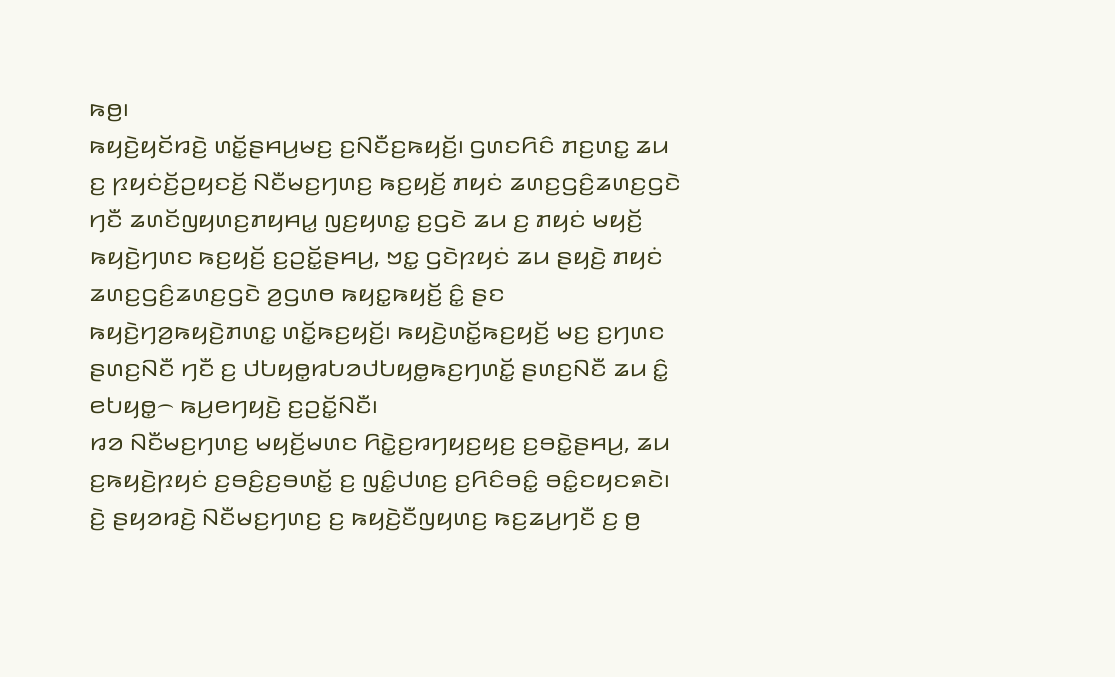ꤒꤥ꤬꤯
ꤒꤟꤢꤧ꤬ꤟꤢꤩꤙꤢꤧ꤬ ꤛꤢꤩ꤭ꤔꤌꤣ꤬ꤗꤢ꤬ ꤢ꤬ꤡꤢꤪꤢ꤬ꤒꤟꤢꤩ꤬꤯ ꤞꤛꤢꤖꤢꤨ ꤊꤢ꤬ꤛꤢ꤭ ꤘꤣ ꤢ꤬ ꤐꤟꤢꤦꤢꤩ꤬ꤑꤟꤢꤢꤩ꤬ ꤡꤢꤪꤗꤢ꤬ꤚꤛꤢ꤬ ꤒꤢ꤬ꤟꤢꤩ꤬ ꤊꤟꤢꤦ ꤘꤛꤢ꤬ꤞꤢꤨ꤬ꤘꤛꤢ꤬ꤞꤢꤧ ꤚꤢꤪ ꤘꤛꤢꤩꤜꤟꤛꤢ꤬ꤊꤟꤌꤣ꤭ ꤜꤢ꤬ꤟꤛꤢ꤭ ꤢ꤬ꤞꤢꤧ ꤘꤣ ꤢ꤬ ꤊꤟꤢꤦ ꤗꤟꤢꤩ꤬ ꤒꤟꤢꤧ꤬ꤚꤛꤢ ꤒꤢ꤬ꤟꤢꤩ꤬ ꤢ꤬ꤑꤢꤩ꤭ꤔꤌꤣ꤬, ꤠꤢ꤭ ꤞꤢꤧꤐꤟꤢꤦ ꤘꤣ ꤔꤟꤢꤧ꤬ ꤊꤟꤢꤦ ꤘꤛꤢ꤬ꤞꤢꤨ꤬ꤘꤛꤢ꤬ꤞꤢꤧ ꤤ꤬ꤞꤛꤥ ꤒꤟꤢ꤭ꤒꤟꤢꤩ꤬ ꤢꤨ꤭ ꤔꤢ ꤒꤟꤢꤧ꤬ꤚꤤ꤬ꤒꤟꤢꤧ꤬ꤊꤛꤢ꤭ ꤛꤢꤩ꤭ꤒꤢ꤬ꤟꤢꤩ꤬꤯ ꤒꤟꤢꤧ꤬ꤛꤢꤩ꤭ꤒꤢ꤬ꤟꤢꤩ꤬ ꤗꤢ꤬ ꤢ꤬ꤚꤛꤢ ꤔꤛꤢ꤬ꤡꤢꤪ ꤚꤢꤪ ꤢ꤬ ꤓꤝꤟꤥ꤭ꤙꤝꤤꤓꤝꤟꤥ꤭ꤒꤢ꤬ꤚꤛꤢꤩ꤭ ꤔꤛꤢ꤬ꤡꤢꤪ ꤘꤣ ꤢꤨ꤭ ꤕꤝꤟꤥ꤭꤮ ꤒꤣ꤬ꤕꤚꤟꤢꤧ꤬ ꤢ꤬ꤑꤢꤩ꤭ꤡꤢꤪ꤯
ꤙꤤ ꤡꤢꤪꤗꤢ꤬ꤚꤛꤢ꤬ ꤗꤟꤢꤩ꤬ꤗꤛꤢ ꤖꤢꤧ꤭ꤢ꤬ꤙꤚꤟꤢ꤬ꤟꤢ꤬ ꤢ꤬ꤋꤢꤧ꤭ꤔꤌꤣ꤬, ꤘꤣ ꤢ꤬ꤒꤟꤢꤧ꤬ꤐꤟꤢꤦ ꤢ꤬ꤋꤢꤨ꤬ꤢ꤬ꤋꤛꤢꤩ꤭ ꤢ꤬ ꤜꤢꤨ꤭ꤓꤛꤢ꤬ ꤢ꤬ꤖꤢꤨꤋꤢꤨ꤭ ꤋꤢꤨ꤭ꤢꤟꤢꤎꤢꤧ꤯ ꤢꤧ꤬ ꤔꤟꤤꤙꤢꤧ꤬ ꤡꤢꤪꤗꤢ꤬ꤚꤛꤢ꤬ ꤢ꤬ ꤒꤟꤢꤧ꤬ꤢꤪꤜꤟꤛꤢ꤬ ꤒꤢ꤬ꤘꤣ꤬ꤚꤢꤪ ꤢ꤬ ꤥ꤬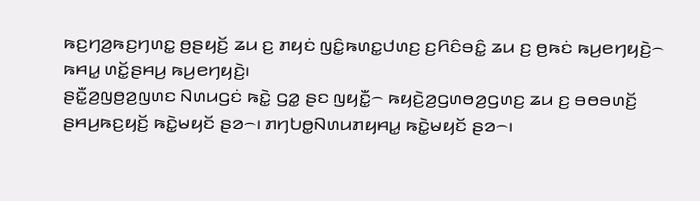ꤒꤢ꤬ꤚꤤ꤬ꤒꤢ꤬ꤚꤛꤢ꤭ ꤥ꤬ꤔꤟꤢꤩ꤬ ꤘꤣ ꤢ꤬ ꤊꤟꤢꤦ ꤜꤢꤨ꤭ꤒꤛꤢ꤭ꤓꤛꤢ꤬ ꤢ꤬ꤖꤢꤨꤋꤢꤨ꤭ ꤘꤣ ꤢ꤬ ꤥ꤬ꤒꤢꤦ ꤒꤣ꤬ꤕꤚꤟꤢꤧ꤬꤮ ꤒꤌꤣ꤭ ꤛꤢꤩ꤭ꤔꤌꤣ꤬ ꤒꤣ꤬ꤕꤚꤟꤢꤧ꤬꤯
ꤔꤢꤪ꤭ꤤ꤬ꤜꤥ꤬ꤤ꤬ꤜꤛꤢ ꤡꤛꤣꤞꤢꤦ ꤒꤢꤧ꤭ ꤞꤤ꤭ ꤔꤢ ꤜꤟꤢꤪ꤭꤮ ꤒꤟꤢꤧ꤬ꤤ꤬ꤞꤛꤥꤤ꤬ꤞꤛꤢ꤬ ꤘꤣ ꤢ꤬ ꤋꤥꤋꤛꤢꤩ꤬ ꤔꤌꤣ꤬ꤒꤢ꤬ꤟꤢꤩ꤬ ꤒꤢꤧ꤭ꤗꤟꤢꤩ ꤔꤤ꤮꤯ ꤊꤚꤝꤥ꤭ꤡꤛꤣꤊꤟꤌꤣ꤭ ꤒꤢꤧ꤭ꤗꤟꤢꤩ ꤔꤤ꤮꤯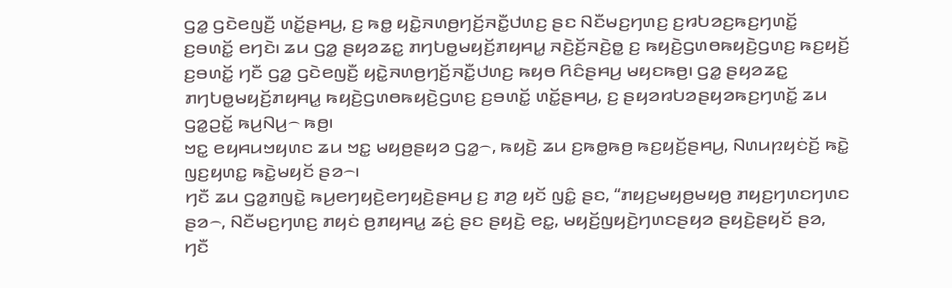ꤞꤤ꤭ ꤞꤢꤧꤕꤜꤢꤪ꤬ ꤛꤢꤩ꤭ꤔꤌꤣ꤬, ꤢ꤬ ꤒꤥ꤭ ꤟꤢꤧ꤭ꤏꤛꤥ꤬ꤚꤢꤩ꤬ꤏꤢꤪ꤭ꤓꤛꤢ꤬ ꤔꤢ ꤡꤢꤪꤗꤢ꤬ꤚꤛꤢ꤬ ꤢ꤬ꤙꤝꤤꤢ꤬ꤒꤢ꤬ꤚꤛꤢꤩ꤭ ꤢ꤬ꤋꤛꤢꤩ꤭ ꤕꤚꤢꤧ꤯ ꤘꤣ ꤞꤤ꤭ ꤔꤟꤤꤘꤢ꤭ ꤊꤚꤝꤥ꤭ꤗꤟꤢꤩ꤬ꤊꤟꤌꤣ꤭ ꤏꤢꤧ꤬ꤢꤩ꤬ꤏꤢꤧ꤬ꤥ꤭ ꤢ꤬ ꤒꤟꤢꤧ꤬ꤞꤛꤥꤒꤟꤢꤧ꤬ꤞꤛꤢ꤬ ꤒꤢ꤬ꤟꤢꤩ꤬ ꤢ꤬ꤋꤛꤢꤩ꤭ ꤚꤢꤪ ꤞꤤ꤭ ꤞꤢꤧꤕꤜꤢꤪ꤬ ꤟꤢꤧ꤭ꤏꤛꤥ꤬ꤚꤢꤩ꤬ꤏꤢꤪ꤭ꤓꤛꤢ꤬ ꤒꤟꤥ ꤖꤢꤨꤔꤌꤣ꤬ ꤗꤟꤢꤒꤥ꤬꤯ ꤞꤤ꤭ ꤔꤟꤤꤘꤢ꤭ ꤊꤚꤝꤥ꤭ꤗꤟꤢꤩ꤬ꤊꤟꤌꤣ꤭ ꤒꤟꤢꤧ꤬ꤞꤛꤥꤒꤟꤢꤧ꤬ꤞꤛꤢ꤬ ꤢ꤬ꤋꤛꤢꤩ꤭ ꤛꤢꤩ꤭ꤔꤌꤣ꤬, ꤢ꤬ ꤔꤟꤤꤙꤝꤤꤔꤟꤤꤒꤢ꤬ꤚꤛꤢꤩ꤭ ꤘꤣ ꤞꤤ꤭ꤑꤢꤩ꤭ ꤒꤣ꤬ꤡꤣ꤬꤮ ꤒꤥ꤬꤯
ꤠꤢ꤭ ꤕꤟꤌꤣꤠꤟꤛꤢ ꤘꤣ ꤠꤢ꤭ ꤗꤟꤥ꤬ꤔꤟꤤ ꤞꤤ꤭꤮, ꤒꤟꤢꤧ꤬ ꤘꤣ ꤢ꤬ꤒꤥ꤭ꤒꤥ꤬ ꤒꤢ꤬ꤟꤢꤩ꤬ꤔꤌꤣ꤬, ꤡꤛꤣꤐꤟꤢꤦꤢꤩ꤬ ꤒꤢꤧ꤭ ꤜꤢ꤬ꤟꤛꤢ꤭ ꤒꤢꤧ꤭ꤗꤟꤢꤩ ꤔꤤ꤮꤯
ꤚꤢꤪ ꤘꤣ ꤞꤤ꤭ꤊꤜꤢꤧ꤭ ꤒꤣ꤬ꤕꤚꤟꤢꤧ꤬ꤕꤚꤟꤢꤧ꤬ꤔꤌꤣ꤬ ꤢ꤬ ꤊꤤ꤬ ꤟꤢꤩ ꤜꤢꤨ꤭ ꤔꤢ, “ꤊꤟꤢ꤬ꤗꤟꤥ꤬ꤗꤟꤥ꤬ ꤊꤟꤢ꤬ꤚꤛꤢꤚꤛꤢ ꤔꤤ꤮, ꤡꤢꤪꤗꤢ꤬ꤚꤛꤢ꤬ ꤊꤟꤢꤦ ꤥ꤬ꤊꤟꤌꤣ꤭ ꤘꤢꤦ꤬ ꤔꤢ ꤔꤟꤢꤧ꤬ ꤕꤢ꤭, ꤗꤟꤢꤩ꤬ꤜꤟꤢꤧ꤬ꤚꤛꤢꤔꤟꤤ ꤔꤟꤢꤧ꤬ꤔꤟꤢꤩ ꤔꤤ, ꤚꤢꤪ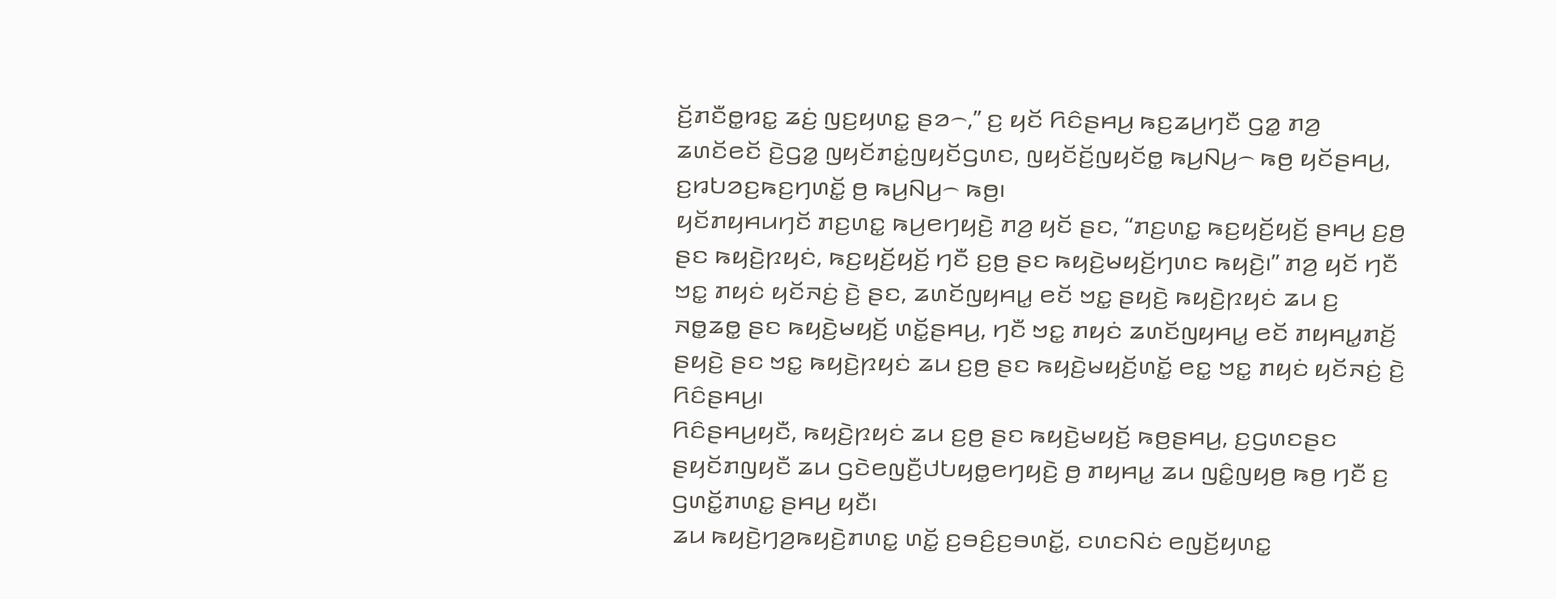ꤢꤩ꤬ꤊꤢꤪꤥ꤭ꤙꤢ꤭ ꤘꤢꤦ꤬ ꤜꤢ꤬ꤟꤛꤢ꤭ ꤔꤤ꤮,” ꤢ꤬ ꤟꤢꤩ ꤖꤢꤨꤔꤌꤣ꤬ ꤒꤢ꤬ꤘꤣ꤬ꤚꤢꤪ ꤞꤤ꤭ ꤊꤤ꤬ ꤘꤛꤢꤩꤕꤢꤩ ꤢꤧ꤬ꤞꤤ꤭ ꤜꤟꤢꤩꤊꤢꤦ꤭ꤜꤟꤢꤩꤞꤛꤢ, ꤜꤟꤢꤩꤢꤩ꤬ꤜꤟꤢꤩꤥ꤭ ꤒꤣ꤬ꤡꤣ꤬꤮ ꤒꤥ꤬ ꤟꤢꤩꤔꤌꤣ꤬, ꤢ꤬ꤙꤝꤤꤢ꤬ꤒꤢ꤬ꤚꤛꤢꤩ꤭ ꤥ꤬ ꤒꤣ꤬ꤡꤣ꤬꤮ ꤒꤥ꤬꤯
ꤟꤢꤩꤊꤟꤌꤣꤚꤢꤩ ꤊꤢ꤬ꤛꤢ꤭ ꤒꤣ꤬ꤕꤚꤟꤢꤧ꤬ ꤊꤤ꤬ ꤟꤢꤩ ꤔꤢ, “ꤊꤢ꤬ꤛꤢ꤭ ꤒꤢ꤬ꤟꤢꤩ꤬ꤟꤢꤩ꤬ ꤔꤌꤣ꤬ ꤢ꤬ꤥ꤬ ꤔꤢ ꤒꤟꤢꤧ꤬ꤐꤟꤢꤦ, ꤒꤢ꤬ꤟꤢꤩ꤬ꤟꤢꤩ꤬ ꤚꤢꤪ ꤢ꤬ꤥ꤬ ꤔꤢ ꤒꤟꤢꤧ꤬ꤗꤟꤢꤩ꤬ꤚꤛꤢ ꤒꤟꤢꤧ꤬꤯” ꤊꤤ꤬ ꤟꤢꤩ ꤚꤢꤪ ꤠꤢ꤭ ꤊꤟꤢꤦ ꤟꤢꤩꤏꤢꤦ꤬ ꤢꤧ꤬ ꤔꤢ, ꤘꤛꤢꤩꤜꤟꤌꤣ꤭ ꤕꤢꤩ ꤠꤢ꤭ ꤔꤟꤢꤧ꤬ ꤒꤟꤢꤧ꤬ꤐꤟꤢꤦ ꤘꤣ ꤢ꤬ ꤏꤥ꤭ꤘꤥ꤭ ꤔꤢ ꤒꤟꤢꤧ꤬ꤗꤟꤢꤩ꤬ ꤛꤢꤩ꤭ꤔꤌꤣ꤬, ꤚꤢꤪ ꤠꤢ꤭ ꤊꤟꤢꤦ ꤘꤛꤢꤩꤜꤟꤌꤣ꤭ ꤕꤢꤩ ꤊꤟꤌꤣ꤭ꤊꤢꤩ꤬ ꤔꤟꤢꤧ꤬ ꤔꤢ ꤠꤢ꤭ ꤒꤟꤢꤧ꤬ꤐꤟꤢꤦ ꤘꤣ ꤢ꤬ꤥ꤬ ꤔꤢ ꤒꤟꤢꤧ꤬ꤗꤟꤢꤩ꤬ꤛꤢꤩ꤭ ꤕꤢ꤭ ꤠꤢ꤭ ꤊꤟꤢꤦ ꤟꤢꤩꤏꤢꤦ꤬ ꤢꤧ꤬ ꤖꤢꤨꤔꤌꤣ꤬꤯
ꤖꤢꤨꤔꤌꤣ꤬ꤟꤢꤪ, ꤒꤟꤢꤧ꤬ꤐꤟꤢꤦ ꤘꤣ ꤢ꤬ꤥ꤬ ꤔꤢ ꤒꤟꤢꤧ꤬ꤗꤟꤢꤩ꤬ ꤒꤥ꤬ꤔꤌꤣ꤬, ꤢ꤬ꤞꤛꤢꤔꤢ ꤔꤟꤢꤩꤊꤜꤟꤢꤪ ꤘꤣ ꤞꤢꤧꤕꤜꤢꤪ꤬ꤓꤝꤟꤥ꤭ꤕꤚꤟꤢꤧ꤬ ꤥ꤬ ꤊꤟꤌꤣ꤭ ꤘꤣ ꤜꤢꤨ꤭ꤜꤟꤥ꤬ ꤒꤥ꤬ ꤚꤢꤪ ꤢ꤬ ꤞꤛꤢꤩ꤭ꤊꤛꤢ꤭ ꤔꤌꤣ꤬ ꤟꤢꤪ꤯
ꤘꤣ ꤒꤟꤢꤧ꤬ꤚꤤ꤬ꤒꤟꤢꤧ꤬ꤊꤛꤢ꤭ ꤛꤢꤩ꤭ ꤢ꤬ꤋꤢꤨ꤬ꤢ꤬ꤋꤛꤢꤩ꤭, ꤢꤛꤢꤡꤢꤦ ꤕꤜꤢꤩ꤬ꤟꤛꤢ꤭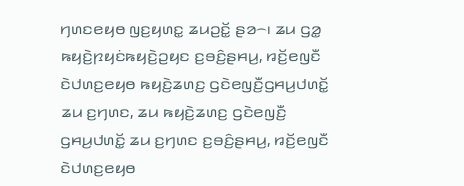ꤚꤛꤢꤕꤟꤥ ꤜꤢ꤬ꤟꤛꤢ꤭ ꤘꤣꤑꤢꤩ꤭ ꤔꤤ꤮꤯ ꤘꤣ ꤞꤤ꤭ ꤒꤟꤢꤧ꤬ꤐꤟꤢꤦꤒꤟꤢꤧ꤬ꤑꤟꤢ ꤢ꤬ꤋꤢꤨ꤬ꤔꤌꤣ꤬, ꤙꤢꤩ꤬ꤕꤜꤢꤪ ꤢꤧꤓꤛꤢ꤬ꤕꤟꤥ ꤒꤟꤢꤧ꤬ꤘꤛꤢ꤬ ꤞꤢꤧꤕꤜꤢꤪ꤬ꤞꤌꤣ꤬ꤓꤛꤢꤩ꤭ ꤘꤣ ꤢ꤬ꤚꤛꤢ, ꤘꤣ ꤒꤟꤢꤧ꤬ꤘꤛꤢ꤬ ꤞꤢꤧꤕꤜꤢꤪ꤬ ꤞꤌꤣ꤬ꤓꤛꤢꤩ꤭ ꤘꤣ ꤢ꤬ꤚꤛꤢ ꤢ꤬ꤋꤢꤨ꤬ꤔꤌꤣ꤬, ꤙꤢꤩ꤬ꤕꤜꤢꤪ ꤢꤧꤓꤛꤢ꤬ꤕꤟꤥ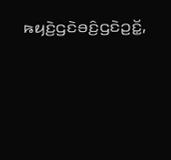ꤒꤟꤢꤧ꤬ꤞꤢꤧꤋꤢꤨ꤬ꤞꤢꤧꤑꤢꤩ꤭,